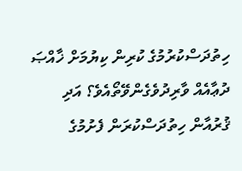ހިތުދަސްކުރުމުގެ ކުރިން ކިޔުމަށް ޚާއްޞަ ދުޢާއެއް ވާރިދުވެގެންވޭތޯއެވެ؟ އަދި ޤުރުއާން ހިތުދަސްކުރަން ފެށުމުގެ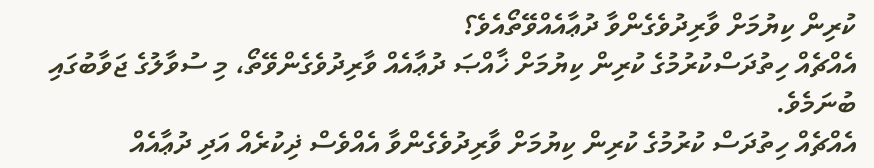ކުރިން ކިޔުމަށް ވާރިދުވެގެންވާ ދުޢާއެއްވޭތޯއެވެ؟
އެއްޗެއް ހިތުދަސްކުރުމުގެ ކުރިން ކިޔުމަށް ޚާއްޞަ ދުޢާއެއް ވާރިދުވެގެންވޭތޯ، މި ސުވާލުގެ ޖަވާބުގައި ބުނަމެވެ.
އެއްޗެއް ހިތުދަސް ކުރުމުގެ ކުރިން ކިޔުމަށް ވާރިދުވެގެންވާ އެއްވެސް ޛިކުރެއް އަދި ދުޢާއެއް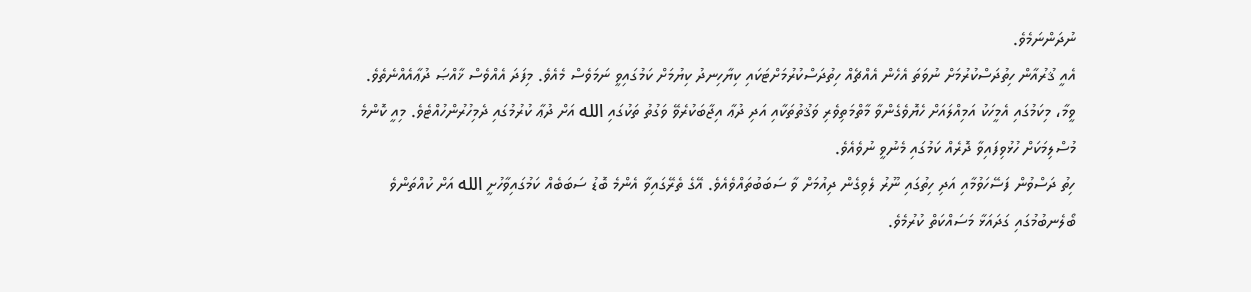ނުދަންނަމެވެ.
އެއީ ޤުރުއާން ހިތުދަސްކުރުމަށް ނުވަތަ އެހެން އެއްޗެއް ހިތުދަސްކުރުމަށްޓަކައި ކިޔާހިނދު ކިޔުމަށް ކަމުގައިވީ ނަމަވެސް މެއެވެ. މިފަދަ އެއްވެސް ޚާއްޞަ ދުޢާއެއްނެތެވެ.
ވީމާ، މިކަމުގައި އެމީހަކު އަމިއްލައަށް ހެޔޮވެގެންވާ މާތްމަތިވެރި ވަޤުތުތަކާއި އަދި ދުޢާ އިޖާބަކުރެވޭ ވަގުތު ތަކުގައި الله އަށް ދުޢާ ކުރުމުގައި ދެމިހުރުންހުއްޓެވެ. މިއީ ކޮންމެ މުސްލިމަކަށް ހުޅުވިފައިވާ ދޮރެއް ކަމުގައި މެނުވީ ނުވެއެވެ.
ހިތު ދަސްވުން ފަސޭހަވުމާއި އަދި ހިތުގައި ނޫރު ލެވިގެން ދިއުމަށް ވާ ސަބަބުތައްވެއެވެ. އޭގެ ތެރޭގައިވާ އެންމެ ބޮޑު ސަބަބެއް ކަމުގައިވާހުށީ الله އަށް ކުއްތަންވެ ބޯލެނބުމުގައި ގަދައަޅާ މަސައްކަތް ކުރުމެވެ.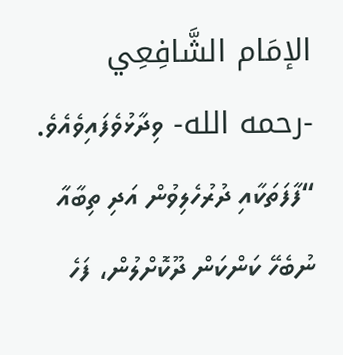الإمَام الشَّافِعِي -رحمه الله- ވިދާޅުވެފައިވެއެވެ. “ފާފަތަކާއި ދުރުހެލިވުން އަދި ތިބާއާ ނުބެހޭ ކަންކަން ދޫކޮށްލުން، ފަހެ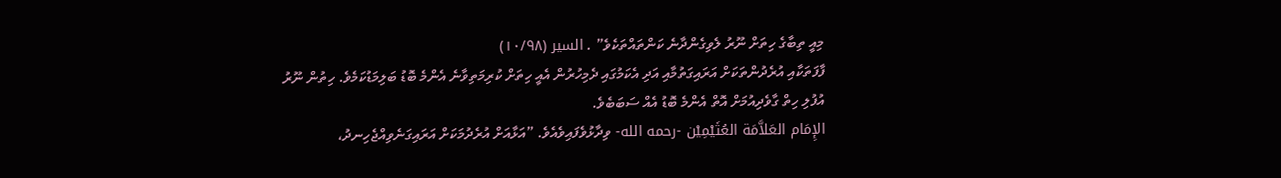މިއީ ތިބާގެ ހިތަށް ނޫރު ލެވިގެންދާނެ ކަންތައްތަކެވެ” . السير (١٠/٩٨)
ފާފަތަކާއި އުރެދުންތަކަށް އަރައިގަތުމާއި އަދި އެކަމުގައި ދެމިހުރުން އެއީ ހިތަށް ކުރިމަތިވާނެ އެންމެ ބޮޑު ބަލިމަޑުކަމެވެ. ހިތުން ނޫރު އުފުލި ހިތް ގާވެދިއުމަށް އޮތް އެންމެ ބޮޑު އެއް ސަބަބެވެ.
الإِمَام العَلاَّمَة العُثَيْمِيْن -رحمه الله- ވިދާޅުވެފައިވެއެވެ. ”އަޅާއަށް އުރެދުމަކަށް އަރައިގަނެވިއްޖެހިނދު،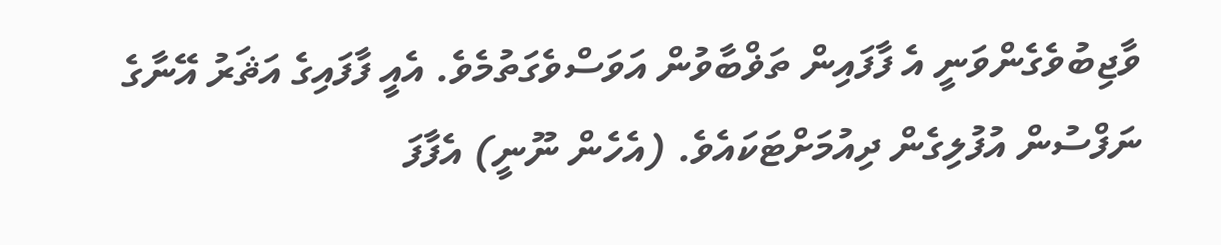ވާޖިބުވެގެންވަނީ އެ ފާފައިން ތަޥްބާވުން އަވަސްވެގަތުމެވެ. އެއީ ފާފައިގެ އަޘަރު އޭނާގެ ނަފްސުން އުފުލިގެން ދިއުމަށްޓަކައެވެ. (އެހެން ނޫނީ) އެފާފަ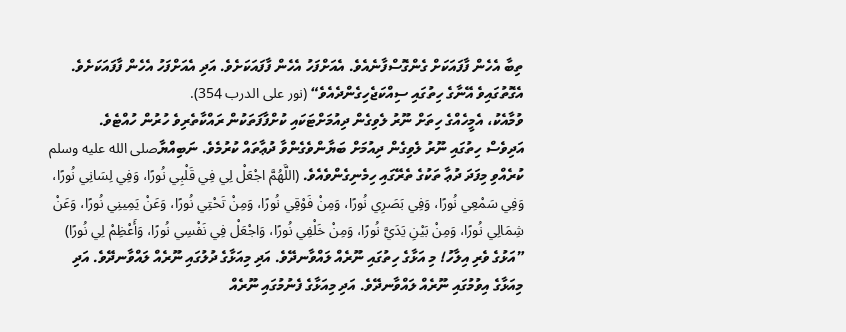ތިބާ އެހެން ފާފައަކަށް ގެންގޮސްފާނެއެވެ. އެއަށްފަހު އެހެން ފާފައަކަށެވެ. އަދި އެއަށްފަހު އެހެން ފާފައަކަށެވެ. އެގޮތުގައިވެ އޭނާގެ ހިތުގައި ސިއްކަޖެހިގެންދެއެވެ“ (نور على الدرب 354).
ވުމާއެކު، އެމީހެއްގެ ހިތަށް ނޫރު ލެވިގެން ދިއުމަށްޓަކައި ކުށްފާފަތަކުން ރައްކާތެރިވެ ހުރުން ހުއްޓެވެ.
އަދިވެސް ހިތުގައި ނޫރު ލެވިގެން ދިއުމަށް ބަޔާންވެގެންވާ ދުޢާތައް ކުރުމެވެ. ނަބިއްޔާصلى الله عليه وسلم ކުރެއްވި މިފަދަ ދުޢާ ތަކުގެ ތެރޭގައި ހިމެނިގެންވެއެވެ. (اللَّهُمَّ اجْعَلْ لِي فِي قَلْبِي نُورًا، وَفِي لِسَانِي نُورًا، وَفِي سَمْعِي نُورًا، وَفِي بَصَرِي نُورًا، وَمِنْ فَوْقِي نُورًا، وَمِنْ تَحْتِي نُورًا، وَعَنْ يَمِينِي نُورًا، وَعَنْ شِمَالِي نُورًا، وَمِنْ بَيْنِ يَدَيَّ نُورًا، وَمِنْ خَلْفِي نُورًا، وَاجْعَلْ فِي نَفْسِي نُورًا، وَأَعْظِمْ لِي نُورًا) ”އަޅުގެ ވެރި އިލާހު! މި އަޅާގެ ހިތުގައި ނޫރެއް ލައްވާނދޭވެ. އަދި މިއަޅާގެ ދުލުގައި ނޫރެއް ލައްވާނދޭވެ. އަދި މިއަޅާގެ އިވުމުގައި ނޫރެއް ލައްވާނދޭވެ. އަދި މިއަޅާގެ ފެނުމުގައި ނޫރެއް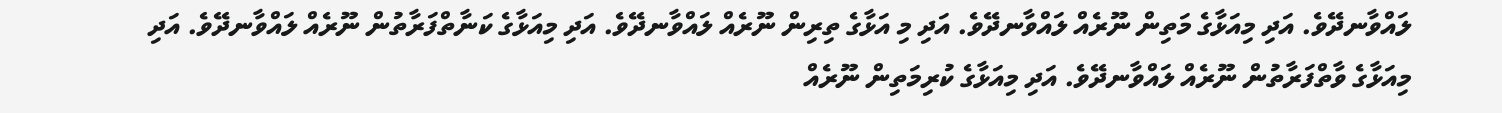ލައްވާނދޭވެ. އަދި މިއަޅާގެ މަތިން ނޫރެއް ލައްވާނދޭވެ. އަދި މި އަޅާގެ ތިރިން ނޫރެއް ލައްވާނދޭވެ. އަދި މިއަޅާގެ ކަނާތްފަރާތުން ނޫރެއް ލައްވާނދޭވެ. އަދި މިއަޅާގެ ވާތްފަރާތުން ނޫރެއް ލައްވާނދޭވެ. އަދި މިއަޅާގެ ކުރިމަތިން ނޫރެއް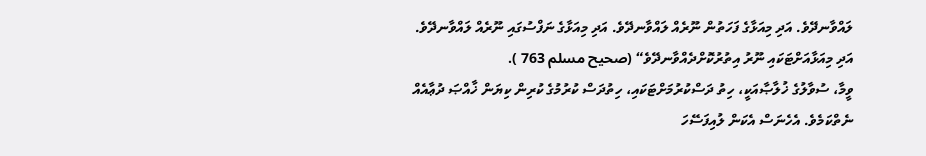ލައްވާނދޭވެ. އަދި މިއަޅާގެ ފަހަތުން ނޫރެއް ލައްވާނދޭވެ. އަދި މިއަޅާގެ ނަފްސުގައި ނޫރެއް ލައްވާނދޭވެ. އަދި މިއަޅާއަށްޓަކައި ނޫރު އިތުރުކޮށްދެއްވާނދޭވެ“ (صحيح مسلم 763 ).
ވީމާ، ސުވާލުގެ ޚުލާޞާއަކީ، ހިތު ދަސްކުރުމަށްޓަކައި، ހިތުދަސް ކުރުމުގެ ކުރިން ކިޔަން ޚާއްޞަ ދުޢާއެއް ނެތްކަމެވެ. އެހެނަސް އެކަން ލުއިފަސޭހަ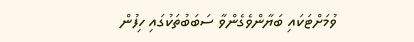ވުމަށްޓަކައި ބަޔާންވެގެންވާ ސަބަބުތަކުގައި ހިފުން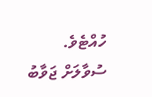ހުއްޓެވެ.
ސުވާލަށް ޖަވާބު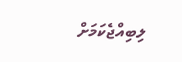ލިބިއްޖެކަމަށް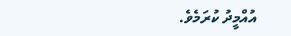އުއްމީދު ކުރަމެވެ.